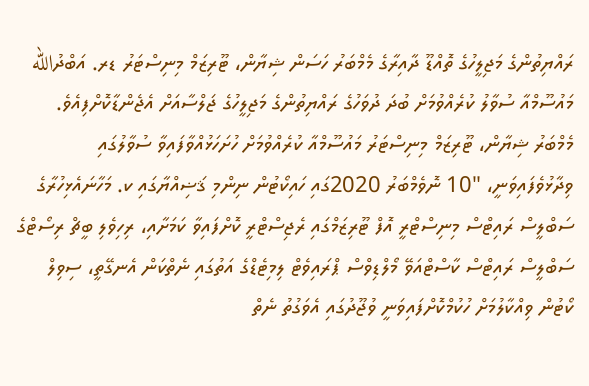ރައްޔިތުންގެ މަޖިލީހުގެ ތޮއްޑޫ ދާއިރާގެ މެމްބަރު ހަސަން ޝިޔާން، ޓޫރިޒަމް މިނިސްޓަރު ޑރ. އަބްދުالله މައުސޫމްއާ ސުވާލު ކުރެއްވުމަށް ބުދަ ދުވަހުގެ ރައްޔިތުންގެ މަޖިލީހުގެ ޖަލްސާއަށް އެޖެންޑާކޮށްފިއެވެ.
މެމްބަރު ޝިޔާން، ޓޫރިޒަމް މިނިސްޓަރު މައުސޫމްއާ ކުރެއްވުމަށް ހުށަހަޅުއްވާފައިވާ ސުވާލުގައި ވިދާޅުވެފައިވަނީ، "10 ނޮވެމްބަރު 2020ގައި ހައިކޯޓުން ނިންމި ޤަޟިއްޔާގައި ކ. މަހާނައެޅިހުރާގެ ސަބްލީސް ރައިޓްސް މިނިސްޓްރީ އޮފް ޓޫރިޒަމްގައި ރެޖިސްޓްރީ ކޮށްފައިވާ ކަމަށާއި، ރިހިވެލި ބީޗް ރިސޯޓްގެ ސަބްލީސް ރައިޓްސް ކާސްޓްއަވޭ މޯލްޑިވްސް ޕްރައިވެޓް ލިމިޓެޑްގެ އަތުގައި ނެތްކަން އެނގޭތީ، ސިވިލް ކޯޓުން ވިއްކާލުމަށް ހުކުމްކޮށްފައިވަނީ ވުޖޫދުގައި އެވަގުތު ނެތް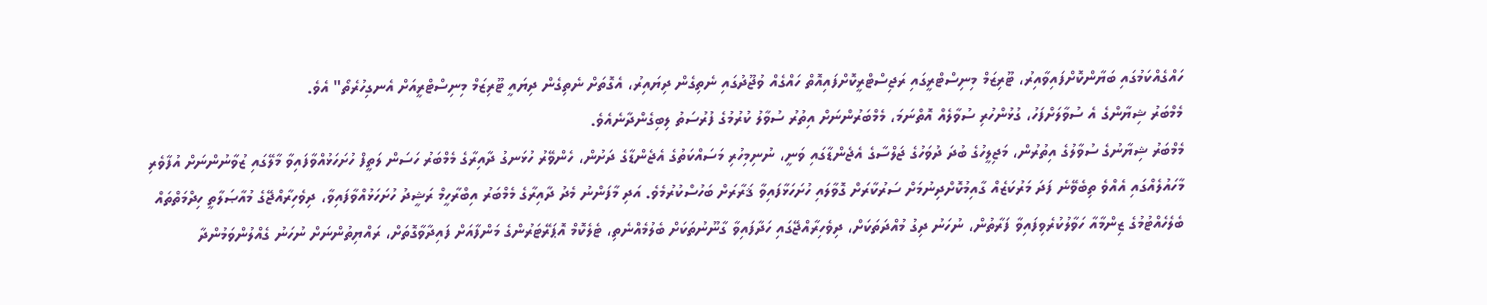ހައްގެއްކަމުގައި ބަޔާންކޮށްފައިވާއިރު، ޓޫރިޒަމް މިނިސްޓްރީގައި ރަޖިސްޓްރީކޮށްފައިއޮތް ހައްގެއް ވުޖޫދުގައި ނެތިގެން ދިޔައިރު، އެގޮތަށް ނެތިގެން ދިޔައީ ޓޫރިޒަމް މިނިސްޓްރީއަށް އެނގިހުރެތޯ" އެވެ.
މެމްބަރު ޝިޔާންގެ އެ ސުވާލަށްފަހު، ގުޅުންހުރި ސުވާލެއް އޮތްނަމަ، މެމްބަރުންނަށް އިތުރު ސުވާލު ކުރުމުގެ ފުރުސަތު ލިބިގެންދާނެއެވެ.
މެމްބަރު ޝިޔާނުގެ ސުވާލުގެ އިތުރުން، މަޖިލީހުގެ ބުދަ ދުވަހުގެ ޖަލްސާގެ އެޖެންޑާގައި ވަނީ، ނުނިމިހުރި މަސައްކަތުގެ އެޖެންޑާގެ ދަށުން، ހެންވޭރު ހުޅަނގު ދާއިރާގެ މެމްބަރު ހަސަން ލަތީފް ހުށަހަޅުއްވާފައިވާ މާލޭގައި ޒުވާނުންނަށް އުފާވެރި މާހައުލެއްގައި އެއްވެ ތިބެވޭނެ ފަދަ މަރުކަޒެއް ގާއިމުކޮށްދިނުމަށް ސަރުކާރަށް ގޮވާލައި ހުށަހަޅާފައިވާ ޤަރާރަށް ބަހުސްކުރުމެވެ. އަދި މާފަންނު މެދު ދާއިރާގެ މެމްބަރު އިބްރާހީމް ރަޝީދު ހުށަހަޅުއްވާފައިވާ، ދިވެހިރާއްޖޭގެ މުއާޞަލާތީ ހިދްމަތްތައް ބެލެހެއްޓުމުގެ ޒިންމާއާ ހަވާލުކުރެވިފައިވާ ފަރާތުން، ނުހަނު ދިގު މުއްދަތަކަށް، ދިވެހިރާއްޖޭގައި ހަދާފައިވާ ގާނޫނުތަކަށް ބެލުމެއްނެތި، ޓެލެކޮމް އޮޕަރޭޓަރުންގެ މަންފާއަށް ފައިދާވާގޮތަށް، ރައްޔިތުންނަށް ނުހަނު ގެއްލުންވަމުންދާ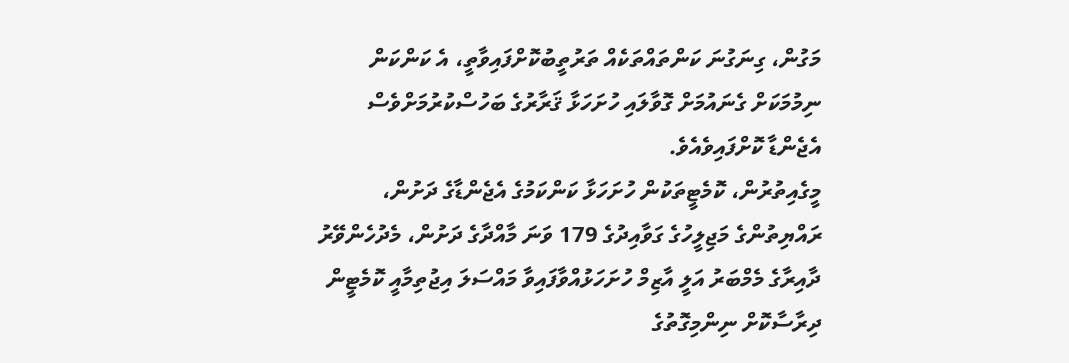މަގުން، ގިނަގުނަ ކަންތައްތަކެއް ތަރުތީބުކޮށްފައިވާތީ، އެ ކަންކަން ނިމުމަކަށް ގެނައުމަށް ގޮވާލައި ހުށަހަޅާ ޤަރާރުގެ ބަހުސްކުރުމަށްވެސް އެޖެންޑާ ކޮށްފައިވެއެވެ.
މީގެއިތުރުން، ކޮމެޓީތަކުން ހުށަހަޅާ ކަންކަމުގެ އެޖެންޑާގެ ދަށުން، ރައްޔިތުންގެ މަޖިލީހުގެ ގަވާއިދުގެ 179 ވަނަ މާއްދާގެ ދަށުން، މެދުހެންވޭރު ދާއިރާގެ މެމްބަރު އަލީ އާޒިމް ހުށަހަޅުއްވާފައިވާ މައްސަލަ އިޖުތިމާއީ ކޮމެޓީން ދިރާސާކޮށް ނިންމިގޮތުގެ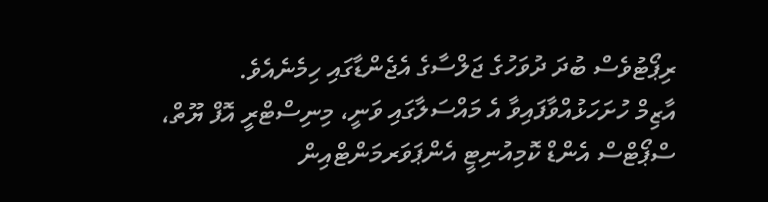ރިޕޯޓުވެސް ބުދަ ދުވަހުގެ ޖަލްސާގެ އެޖެންޑާގައި ހިމެނެއެވެ.
އާޒިމް ހުށަހަޅުއްވާފައިވާ އެ މައްސަލާގައި ވަނީ، މިނިސްޓްރީ އޮފް ޔޫތް، ސްޕޯޓްސް އެންޑް ކޮމިއުނިޓީ އެންޕަވަރމަންޓްއިން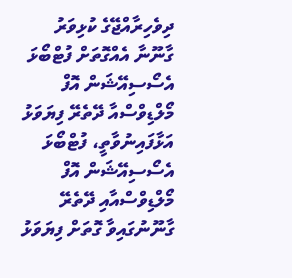ދިވެހިރާއްޖޭގެ ކުޅިވަރު ގާނޫނާ އެއްގޮތަށް ފުޓްބޯޅަ އެސޯސިއޭޝަން އޮފް މޯލްޑިވްސްއާ ދޭތެރޭ ފިޔަވަޅު އަޅާފައިނުވާތީ، ފުޓްބޯޅަ އެސޯސިއޭޝަން އޮފް މޯލްޑިވްސްއާއި ދޭތެރޭ ގާނޫނުގައިވާ ގޮތަށް ފިޔަވަޅު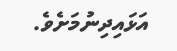އަޅައިދިނުމަށެވެ.